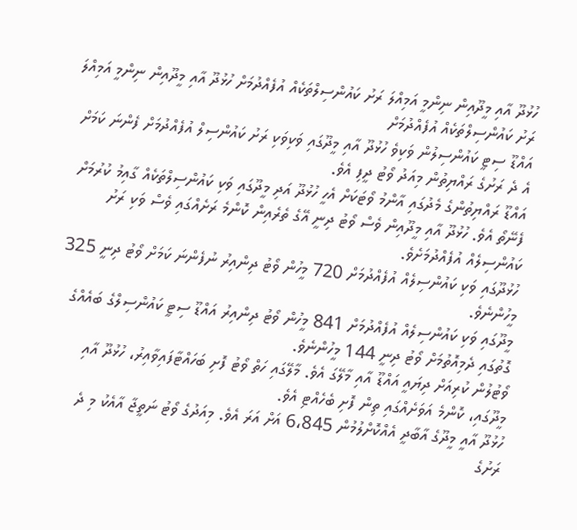ހުޅުދޫ އާއި މީދޫއިން ނިންމީ އަމިއްލަ ރަށު ކައުންސިލްތަކެއް އުފެއްދުމަށް ހުޅުދޫ އާއި މީދޫއިން ނިންމީ އަމިއްލަ ރަށު ކައުންސިލްތަކެއް އުފެއްދުމަށް
އައްޑޫ ސިޓީ ކައުންސިލުން ވަކިވެ ހުޅުދޫ އާއި މީދޫގައި ވަކިވަކި ރަށު ކައުންސިލް އުފެއްދުމަށް ފެންނަ ކަމަށް އެ ދެ ރަށުގެ ރައްޔިތުން މިއަދު ވޯޓު ދީފި އެވެ.
އައްޑޫ ރައްޔިތުންގެ މެދުގައި އާންމު ވޯޓަކަށް އެހީ ހުޅުދޫ އަދި މީދޫގައި ވަކި ކައުންސިލްތަކެއް ގާއިމު ކުރުމަށް ފެނޭތޯ އެވެ. ހުޅުދޫ އާއި މީދޫއިން ވެސް ވޯޓު ދިނީ އޭގެ ތެރެއިން ކޮންމެ ރަށެއްގައި ވެސް ވަކި ރަށު ކައުންސިލެއް އުފެއްދުމަށެވެ.
ހުޅުދޫގައި ވަކި ކައުންސިލެއް އުފެއްދުމަށް 720 މީހުން ވޯޓު ދިންއިރު ނުފެންނަ ކަމަށް ވޯޓު ދިނީ 325 މީހުންނެވެ.
މީދޫގައި ވަކި ކައުންސިލެއް އުފެއްދުމަށް 841 މީހުން ވޯޓު ދިންއިރު އައްޑޫ ސިޓީ ކައުންސިލްގެ ބައެއްގެ ގޮތުގައި ދެމިއޮތުމަށް ވޯޓު ދިނީ 144 މީހުންނެވެ.
ވޯޓުލުން ކުރިއަށް ދިޔައީ އައްޑޫ އާއި މާލޭގަ އެވެ. މާލޭގައި ހަތް ވޯޓު ފޮށި ބަހައްޓާފައިވާއިރު، ހުޅުދޫ އާއި މީދޫގައި، ކޮންމެ އަވަށެއްގައި ތިން ފޮށި ބެހެއްޓި އެވެ.
ހުޅުދޫ އާއީ މީދޫގެ އާބާދީ އެއްކޮށްލުމުން 6،845 އަށް އަރަ އެވެ. މިއަދުގެ ވޯޓު ނަތީޖާ އާއެކު މި ދެ ރަށުގެ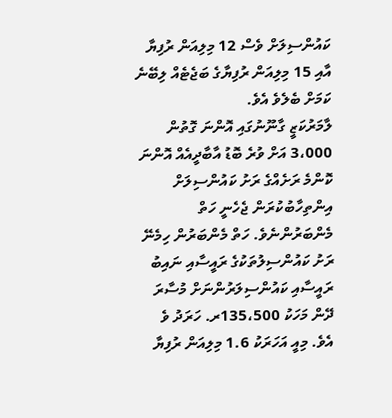ކައުންސިލަށް ވެސް 12 މިލިއަން ރުފިޔާ އާއި 15 މިލިއަން ރުފިޔާގެ ބަޖެޓެއް ލިބޭނެ ކަމަށް ބެލެވެ އެވެ.
ލާމަރުކަޒީ ގާނޫނުގައި އޮންނަ ގޮތުން 3،000 އަށް ވުރެ ބޮޑު އާބާދީއެއް އޮންނަ ކޮންމެ ރަށެއްގެ ރަށު ކައުންސިލަށް އިންތިހާބުކުރަން ޖެހެނީ ހަތް މެންބަރުންނެވެ. ހަތް މެންބަރުން ހިމެނޭ ރަށު ކައުންސިލުތަކުގެ ރައީސާއި ނައިބު ރައީސާއި ކައުންސިލަރުންނަށް މުސާރަ ދޭން މަހަކު 135،500ރ. ހަރަދު ވެ އެވެ. މިއީ އަހަރަކު 1.6 މިލިއަން ރުފިޔާ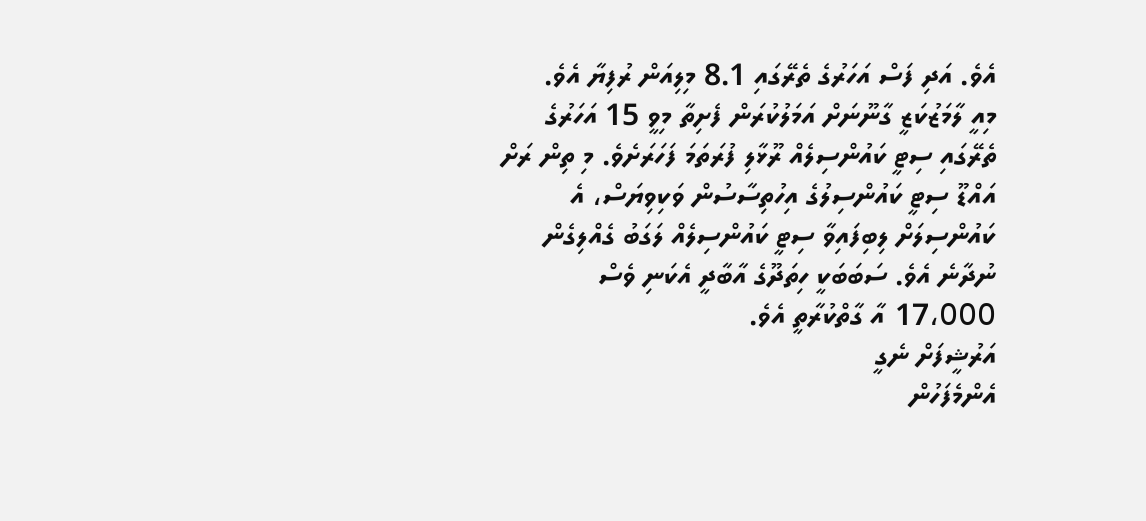އެވެ. އަދި ފަސް އަހަރުގެ ތެރޭގައި 8.1 މިލިއަން ރުފިޔާ އެވެ.
މިއީ ލާމަޒުކަޒީ ގާނޫނަށް އަމަލުކުރަން ފެށިތާ މިވީ 15 އަހަރުގެ ތެރޭގައި ސިޓީ ކައުންސިލެއް ރޫޅާލި ފުރަތަމަ ފަހަރަށެވެ. މި ތިން ރަށް އައްޑޫ ސިޓީ ކައުންސިލުގެ އިހުތިސާސުން ވަކިވިޔަސް، އެ ކައުންސިލަށް ލިބިފައިވާ ސިޓީ ކައުންސިލެއް ލަގަބު ގެއްލިގެން ނުދާނެ އެވެ. ސަބަބަކީ ހިތަދޫގެ އާބާދީ އެކަނި ވެސް 17،000 އާ ގާތްކުރާތީ އެވެ.
އަރުޝީފަށް ނެގީ
އެންމެފަހުން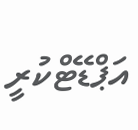އަޕްޑޭޓްކުރީ